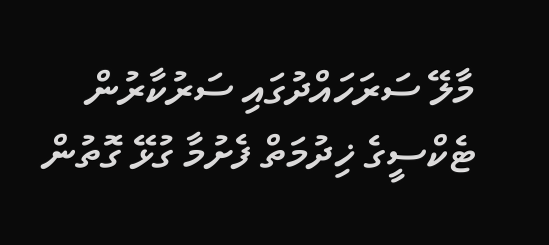މާލޭ ސަރަހައްދުގައި ސަރުކާރުން ޓެކްސީގެ ޚިދުމަތް ފެށުމާ ގުޅޭ ގޮތުން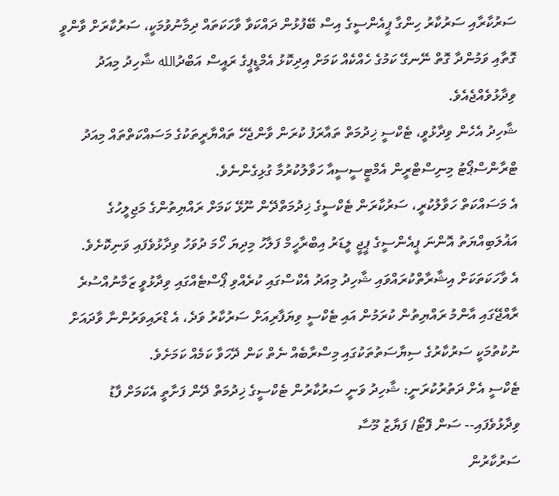ސަރުކާރާއި ސަރުކާރު ހިންގާ ޕީއެންސީގެ އިސް ބޭފުޅުން ދައްކަވާ ވާހަކަތައް ދިމާނުވުމަކީ، ސަރުކާރަށް ވާންވީ ގޮތާއި ވަމުންދާ ގޮތް ނޭނގޭ ކަމުގެ ހެއްކެއް ކަމަށް އިދިކޮޅު އެމްޑީޕީގެ ރައީސް އަބްދުالله ޝާހިދު މިއަދު ވިދާޅުވެއްޖެއެވެ.
ޝާހިދު އެހެން ވިދާޅުވީ، ޓެކްސީ ޚިދުމަތް ތައާރަފު ކުރަން ވާންޖެހޭ ތައްޔާރީތަކުގެ މަސައްކަތްތައް މިއަދު ޓްރާންސްޕޯޓު މިނިސްޓްރީން އެމްޓީސީސީއާ ހަވާލުކުރުމާ ގުޅިގެންނެވެ.
އެ މަސައްކަތް ހަވާލުކުރީ، ސަރުކާރަން ޓެކްސީގެ ޚިދުމަތްދޭން ނޫޅޭ ކަމަށް ރައްޔިތުންގެ މަޖިލީހުގެ އަޣުލަބިއްޔަތު އޮންނަ ޕީއެންސީގެ ޕީޖީ ލީޑަރު އިބްރާހީމް ފަލާހު މިދިޔަ ހޯމަ ދުވަހު ވިދާޅުވެފައި ވަނިކޮށެވެ.
އެ ވާހަކަތަކަށް އިޝާރާތްކުރައްވައި ޝާހިދު މިއަދު އެކްސްގައި ކުރެއްވި ޕޯސްޓެއްގައި ވިދާޅުވީ ޒަމާނުއްސުރެ ރާއްޖޭގައި އާންމު ރައްޔިތުން ކުރަމުން އައި ޓެކްސީ ވިޔަފާރިއަށް ސަރުކާރު ވަދެ، އެ ޑްރައިވަރުންނާ ވާދައަށް ނުކުތުމަކީ ސަރުކާރުގެ ސިޔާސަތުތަކުގައި މިސްރާބެއް ނެތް ކަން ދޭހަވާ ކަމެއް ކަމަށެވެ.
ޓެކްސީ އެށް ދަތުރުކުރަނީ: ޝާހިދު ވަނީ ސަރުކާރުން ޓެކްސީގެ ޚިދުމަތް ދޭން ފަށާތީ އެކަމަށް ފާޑު ވިދާޅުވެފައި-- ސަން ފޮޓޯ/ ފަޔާޒު މޫސާ
ސަރުކާރުން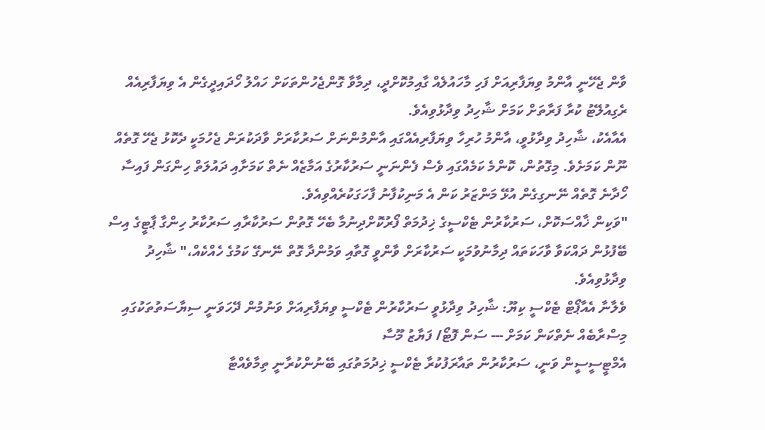ވާން ޖެހޭނީ އާންމު ވިޔަފާރިއަށް ފަހި މާހައުލެއް ގާއިމުކޮށްދީ، ދިމާވާ ގޮންޖެހުންތަކަށް ހައްލު ހޯދައިދީގެން އެ ވިޔަފާރިއެއް ރެގިއުލޭޓު ކުރާ ފަރާތަށް ކަމަށް ޝާހިދު ވިދާޅުވިއެވެ.
އެއާއެކު، ޝާހިދު ވިދާޅުވީ، އާންމު ހުރިހާ ވިޔަފާރިއެއްގައި އާންމުންނަށް ސަރުކާރަށް ވާދަކުރަން ޖެހުމަކީ ދެކޮޅު ޖެހޭ ގޮތެއް ނޫން ކަމަށެވެ. މިގޮތުން، ކޮންމެ ކަމެއްގައި ވެސް ފެންނަނީ ސަރުކާރުގެ އަމާޒެއް ނެތް ކަމަށާއި ދައުލަތް ހިންގަން ފައިސާ ހޯދާނެ ގޮތެއް ނޭނގިގެން އުޅޭ މަންޒަރު ކަން އެ މަނިކުފާނު ފާހަގަކުރެއްވިއެވެ.
"ވަކިން ޚާއްސަކޮށް، ސަރުކާރުން ޓެކްސީގެ ޚިދުމަތް ފޯރުކޮށްދިނުމާ ބެހޭ ގޮތުން ސަރުކާރާއި ސަރުކާރު ހިންގާ ޕާޓީގެ އިސް ބޭފުޅުން ދައްކަވާ ވާހަކަތައް ދިމާނުވުމަކީ ސަރުކާރަށް ވާންވީ ގޮތާއި ވަމުންދާ ގޮތް ނޭނގޭ ކަމުގެ ހެއްކެއް،" ޝާހިދު ވިދާޅުވިއެވެ.
ވެލާނާ އެއާޕޯޓް ޓެކްސީ ކިޔޫ: ޝާހިދު ވިދާޅުވީ ސަރުކާރުން ޓެކްސީ ވިޔަފާރިއަށް ވަނުމުން ދޭހަވަނީ ސިޔާސަތުތަކުގައި މިސްރާބެއް ނެތްކަން ކަމަށް --- ސަން ފޮޓޯ/ ފަޔާޒު މޫސާ
އެމްޓީސީސީން ވަނީ، ސަރުކާރުން ތައާރަފުކުރާ ޓެކްސީ ޚިދުމަތުގައި ބޭނުންކުރާނީ ތިމާވެއްޓާ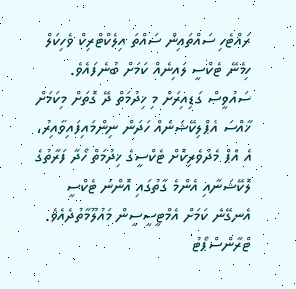ރައްޓެހި ސައްތައިން ސައްތަ އިލެކްޓްރިކް ވެހިކަލް ހިމެނޭ ޓެކްސީ ލައިނެއް ކަމަށް ބުނެފައެވެ.
ސައުވީސް ގަޑިއިރަށް މި ޚިދުމަތް ދޭ ގޮތަށް މިކަމަށް ޚާއްސަ އެޕްލިކޭޝަނެއް ހަދަން ނިންމައިފައިވާއިރު، އެ އެޕް މެދުވެރިކޮށް ޓެކްސީގެ ޚިދުމަތް ހޯދާ ފަރާތުގެ ލޮކޭޝަނާއި އެންމެ ގާތުގައި އޮންނަ ޓެކްސީ އެނގޭނެ ކަމަށް އެމްޓީސީސީން މައުލޫމާތުދެއެވެ.
ޓްރާންސްޕޯޓު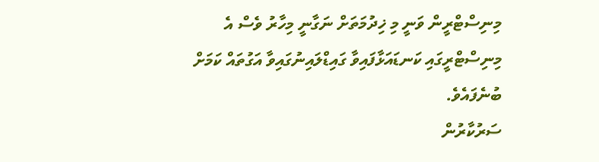މިނިސްޓްރީން ވަނީ މި ޚިދުމަތަށް ނަގާނީ މިހާރު ވެސް އެ މިނިސްޓްރީގައި ކަނޑައަޅާފައިވާ ގައިޑްލައިނުގައިވާ އަގުތައް ކަމަށް ބުނެފައެވެ.
ސަރުކާރުން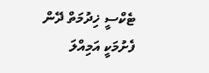ޓެކްސީ ޚިދުމަތް ދޭން ފެށުމަކީ އަމިއްލަ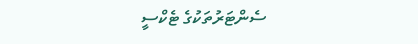ސެންޓަރުތަކުގެ ޓެކްސީ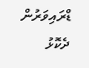ޑްރައިވަރުން ދެކޮޅު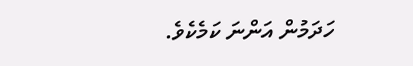ހަދަމުން އަންނަ ކަމެކެވެ.